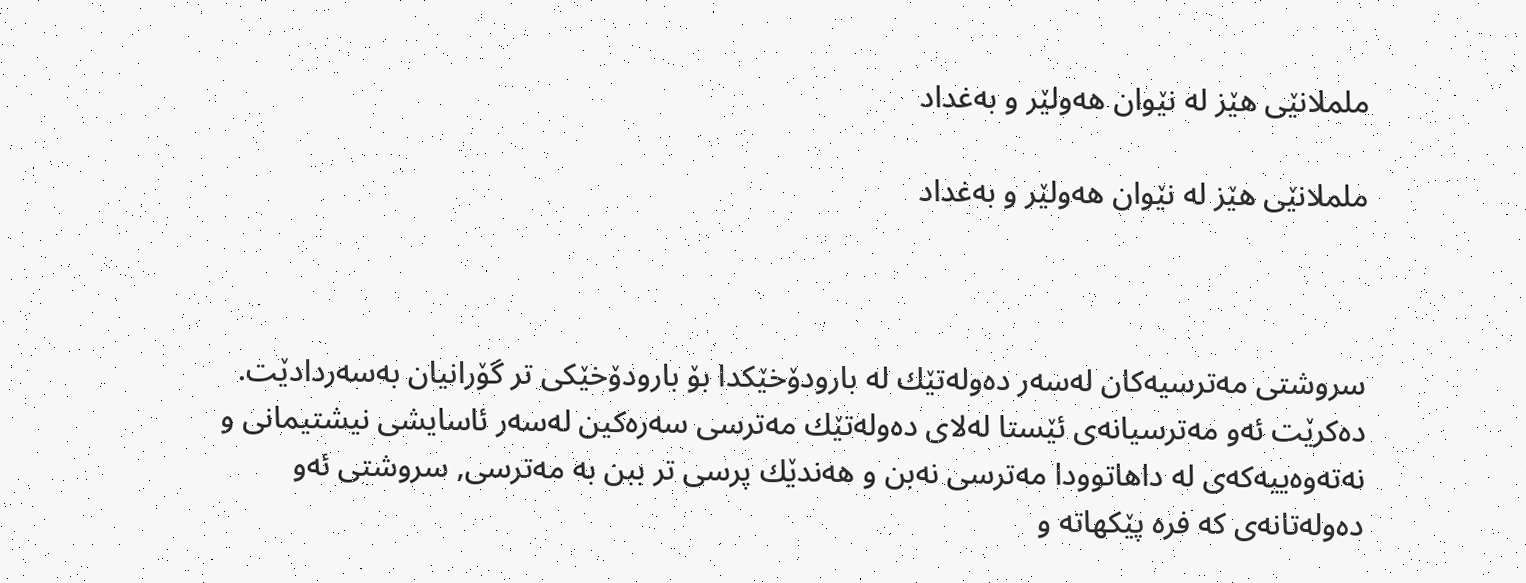ململانێی هێز له‌ نێوان هه‌ولێر و به‌غداد

ململانێی هێز له‌ نێوان هه‌ولێر و به‌غداد



سروشتی مه‌ترسیه‌كان له‌سه‌ر ده‌وله‌تێك له‌ بارودۆخێكدا بۆ بارودۆخێكی تر گۆرانیان به‌سه‌ردادێت. ده‌كرێت ئه‌و مه‌ترسیانه‌ی ئێستا له‌لای ده‌وله‌تێك مه‌ترسی سه‌ره‌كین له‌سه‌ر ئاسایشی نیشتیمانی و نه‌ته‌وه‌ییه‌كه‌ی له‌ داهاتوودا مه‌ترسی نه‌بن و هه‌ندێك پرسی تر ببن به‌ مه‌ترسی, سروشتی ئه‌و  ده‌وله‌تانه‌ی كه‌ فره‌ پێكهاته‌ و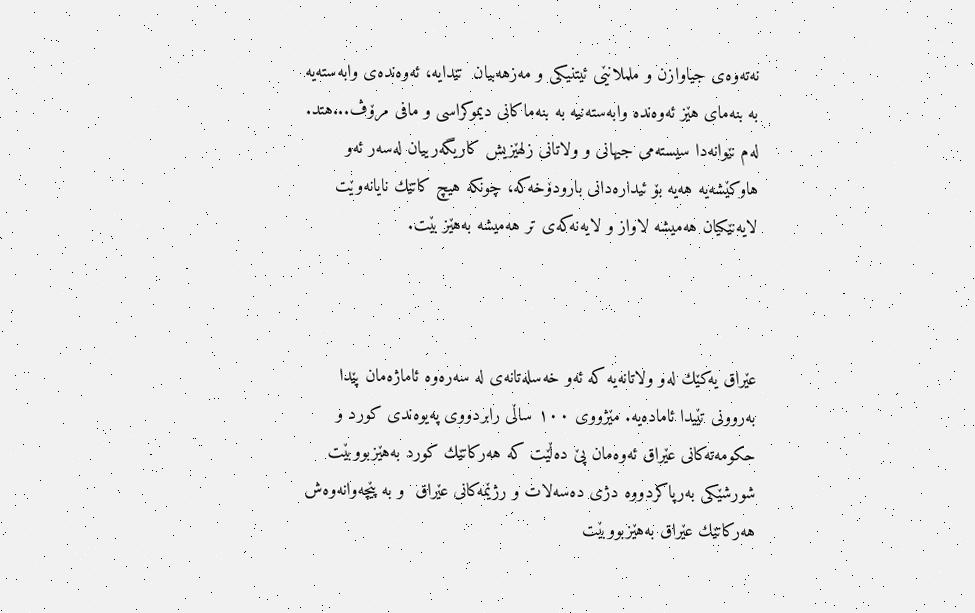نه‌ته‌وه‌ی جیاوازن و ململانێی ئیتنیكی و مه‌زهه‌بیان  تێدا‌یه‌، ئه‌وه‌نده‌ی وابه‌سته‌یه‌ به‌ بنه‌مای هێز ئه‌وه‌نده‌ وابه‌سته‌نیه‌ به‌ بنه‌ماكانی دیموكراسی و مافی مرۆڤ...هتد. له‌م نێوانه‌دا سیسته‌می جیهانی و ولاتانی زلهێزیش كاریگه‌رییان له‌سه‌ر ئه‌و هاوكێشه‌یه‌ هه‌یه‌ بۆ ئیداره‌دانی بارودۆخه‌كه،‌ چونكه هیچ كاتێك نایانه‌وێت لایه‌نێكیان هه‌میشه‌ لاواز و لایه‌نه‌كه‌ی تر هه‌میشه‌ به‌هێز بێت.



عێراق یه‌كێك له‌و ولاتانه‌یه‌ كه‌ ئه‌و خه‌سله‌تانه‌ی له‌ سه‌ره‌وه‌ ئاماژه‌مان پێدا به‌روونی تێیدا ئاماده‌یه‌. مێژووی ١٠٠ ساڵی رابردووی په‌یوه‌ندی كورد و حكومه‌ته‌كانی عێراق ئه‌وه‌مان پێ ده‌ڵێت كه‌ هه‌ركاتێك كورد به‌هێزبووبێت شورشێكی به‌رپاكردووه‌ دژی ده‌سه‌لات و رژێمه‌كانی عێراق ‌ و به‌ پێچه‌وانه‌وه‌ش هه‌ركاتێك عێراق به‌هێزبووبێت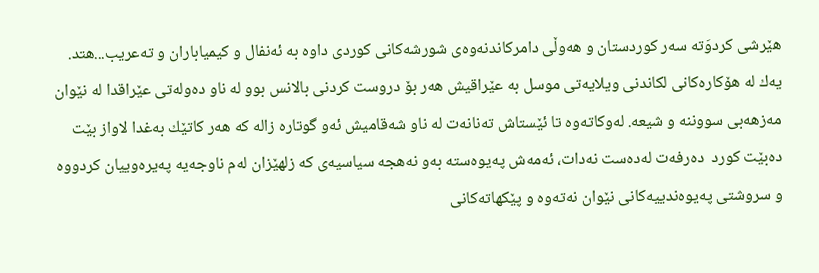هێرشی كردوَته‌ سه‌ر كوردستان و هه‌وڵی دامركاندنه‌وه‌ی شورشه‌كانی كوردی داوه‌ به‌ ئه‌نفال و كیمیاباران و ته‌عریب...هتد. یه‌ك له‌ هۆكاره‌كانی لكاندنی ویلایه‌تی موسل به‌ عێراقیش هه‌ر بۆ دروست كردنی بالانس بوو له‌ ناو ده‌وله‌تی عێراقدا له‌ نێوان مه‌زهه‌بی سووننه‌ و شیعه‌. له‌وكاته‌وه‌ تا ئێستاش ته‌نانه‌ت له‌ ناو شه‌قامیش ئه‌و گوتاره‌ زاله‌ كه‌ هه‌ر كاتێك به‌غدا لاواز بێت  ده‌بێت كورد  ده‌رفه‌ت له‌ده‌ست نه‌دات، ئه‌مه‌ش په‌یوه‌سته‌ به‌و نه‌هجه‌ سیاسیه‌ی‌ كه‌ زلهێزان له‌م ناوجه‌یه‌ په‌یره‌وییان كردووه‌ و سروشتی په‌یوه‌ندییه‌كانی نێوان نه‌ته‌وه‌ و پێكهاته‌كانی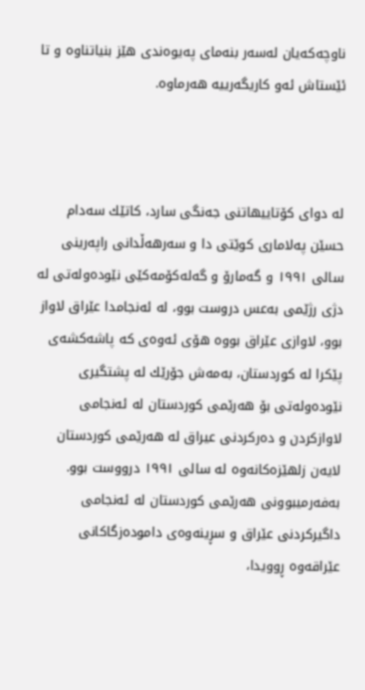ناوچه‌كه‌یان له‌سه‌ر بنه‌مای په‌یوه‌ندی هێز بنیاتناوه‌ و تا ئێستاش ئه‌و كاريگه‌رييه‌ هه‌رماوه‌.



له‌ دوای كۆتاییهاتنی جه‌نگی سارد، كاتێك سه‌دام حسێن په‌لاماری كوێتی دا و سه‌رهه‌ڵدانی راپه‌رینی سالی ١٩٩١ و گه‌مارۆ و گه‌له‌كۆمه‌كێی نێوده‌وله‌تی له‌ دژی رژێمی به‌عس دروست بوو، له‌ ئه‌نجامدا عێراق لاواز بوو، لاوازی عێراق بووه‌ هۆی ئه‌وه‌ی كه‌ پاشه‌كشه‌ی پێكرا له‌ كوردستان، به‌مه‌ش جۆرێك له‌ پشتگیری نێوده‌وله‌تی بۆ هەرێمی کوردستان لە ئەنجامی لاوازکردن و دەرکردنی عیراق لە هەرێمی کوردستان لایەن زلهێزەکانەوە لە سالی ١٩۹۱ درووست بوو. بەفەرمیبوونی هەرێمی كوردستان لە ئەنجامی داگیرکردنی عێراق و سڕینەوەی دامودەزگاکانی عێراقەوە ڕوویدا،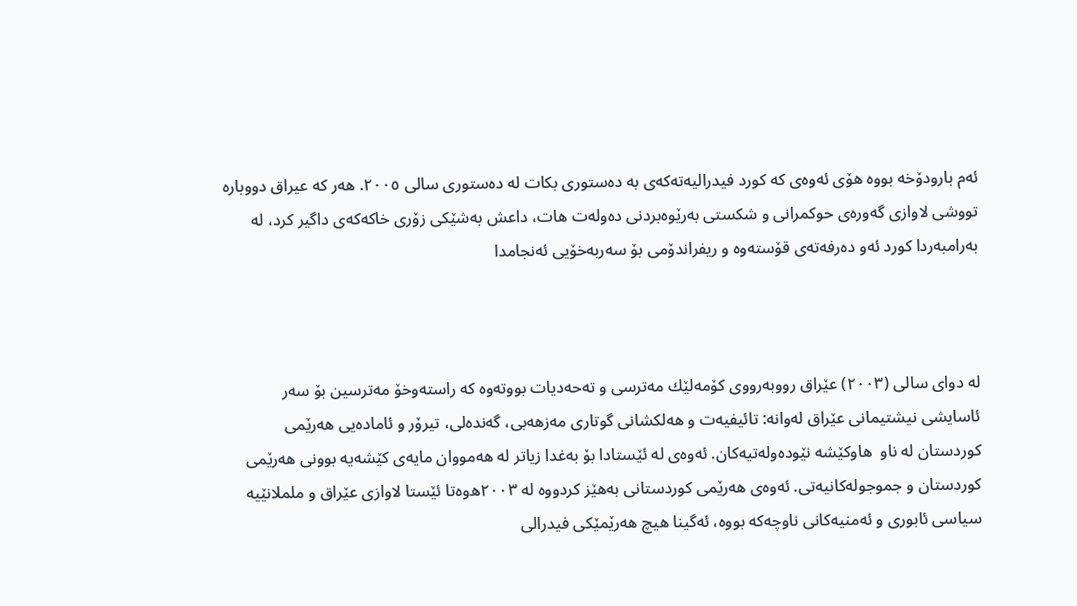ئه‌م بارودۆخه‌ بووه‌ هۆی ئه‌وه‌ی كه‌ كورد فیدرالیه‌ته‌كه‌ی به‌ ده‌ستوری بكات له‌ ده‌ستوری سالی ٢٠٠٥. هه‌ر كه‌ عیراق دووبارە تووشی لاوازی گەورەی حوكمرانی و شكستی به‌رێوه‌بردنی ده‌وله‌ت هات، داعش بەشێکی زۆری خاکەکەی داگیر کرد، له‌ به‌رامبه‌ردا کورد ئەو ده‌رفه‌ته‌ی قۆستەوە و ریفراندۆمی بۆ سه‌ربه‌خۆیی ئەنجامدا



له‌ دوای سالی (٢٠٠٣) عێراق رووبه‌رووی كۆمه‌لێك مه‌ترسی و ته‌حه‌دیات بووته‌وه‌ كه‌ راسته‌وخۆ مه‌ترسین بۆ سه‌ر ئاسایشی نیشتیمانی عێراق له‌وانه‌: تائیفیه‌ت و هه‌لكشانی گوتاری مه‌زهه‌بی، گه‌نده‌لی، تیرۆر و ئاماده‌یی هه‌رێمی كوردستان له‌ ناو  هاوكێشه‌ نێوده‌وله‌تیه‌كان. ئه‌وه‌ی له‌ ئێستادا بۆ به‌غدا زیاتر له‌ هه‌مووان مایه‌ی كێشه‌یه‌ بوونی هه‌رێمی كوردستان و جموجوله‌كانیه‌تی. ئه‌وه‌ی هه‌رێمی كوردستانی به‌هێز كردووه‌ له‌ ٢٠٠٣ه‌وه‌تا ئێستا لاوازی عێراق و ململانێیه‌ سیاسی ئابوری و ئه‌منیه‌كانی ناوچه‌كه‌ بووه‌، ئه‌گینا هیچ هه‌رێمێكی فیدرالی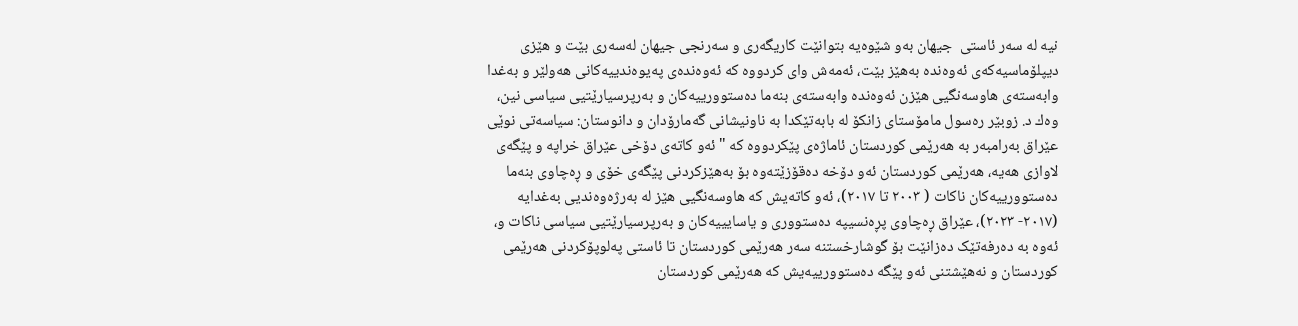نیه‌ له‌ سه‌ر ئاستی  جیهان به‌و شێوه‌یه‌ بتوانێت كاریگه‌ری و سه‌رنجی جیهان له‌سه‌ری بێت و هێزی دیپلۆماسیه‌كه‌ی ئه‌وه‌نده‌ به‌هێز بێت، ئه‌مه‌ش وای كردووه‌ كه‌ ئه‌وه‌نده‌ی پەیوەندییەکانی هەولێر و بەغدا وابەستەی هاوسەنگیی هێزن ئه‌وه‌نده‌ وابه‌سته‌ی بنەما دەستوورییەکان و بەرپرسیارێتیی سیاسی نین، وه‌ك د. زوبێر ره‌سول مامۆستای زانكۆ له‌ بابه‌تێكدا به‌ ناونیشانی گه‌مارۆدان و دانوستان: سیاسه‌تی نوێی عێراق به‌رامبه‌ر به‌ هه‌رێمی كوردستان ئاماژه‌ی پێكردووه‌ كه‌ "ئەو کاتەی دۆخی عێراق خراپە و پێگەی لاوازی هەیە، هەرێمی کوردستان ئەو دۆخە دەقۆزێتەوە بۆ بەهێزکردنی پێگەی خۆی و ڕەچاوی بنەما دەستوورییەکان ناکات ( ٢٠٠٣ تا ٢٠١٧)، ئەو کاتەیش کە هاوسەنگیی هێز لە بەرژەوەندیی بەغدایە (٢٠١٧- ٢٠٢٣)، عێراق ڕەچاوی پڕەنسیپە دەستووری و یاسایییەکان و بەرپرسیارێتیی سیاسی ناکات و، ئەوە بە دەرفەتێک دەزانێت بۆ گوشارخستنە سەر هەرێمی کوردستان تا ئاستی پەلوپۆکردنی هەرێمی کوردستان و نەهێشتنی ئەو پێگە دەستوورییەیش کە هەرێمی کوردستان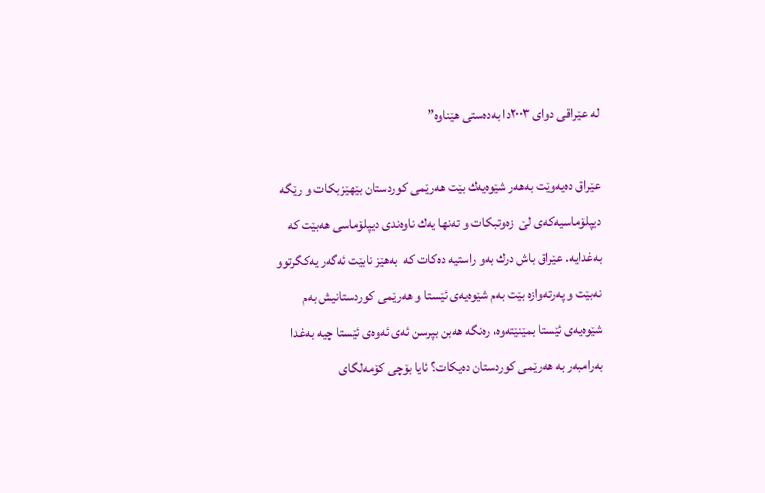لە عێراقی دوای ٢٠٠٣دا بەدەستی هێناوە”

عێراق ده‌یه‌وێت به‌هه‌ر شێوه‌یه‌ك بێت هه‌رێمی كوردستان بێهێزبكات و رێگه‌ دیپلۆماسیه‌كه‌ی لێ  زه‌وتبكات و ته‌نها یه‌ك ناوه‌ندی دیپلۆماسی هه‌بێت كه‌ به‌غدایه. عێراق‌ باش درك به‌و راستیه‌ ده‌كات كه‌  به‌هێز نابێت ئه‌گه‌ر یه‌كگرتوو نه‌بێت و په‌رته‌وازه‌ بێت به‌م شێوه‌یه‌ی ئێستا و هه‌رێمی كوردستانیش به‌م شێوه‌یه‌ی ئێستا بمێنێته‌وه‌، ره‌نگه‌ هه‌بن بپرسن ئه‌ی ئه‌وه‌ی ئێستا چیه‌ به‌غدا به‌رامبه‌ر به هه‌رێمی كوردستان ده‌یكات؟ ئایا بۆچی كۆمه‌لگای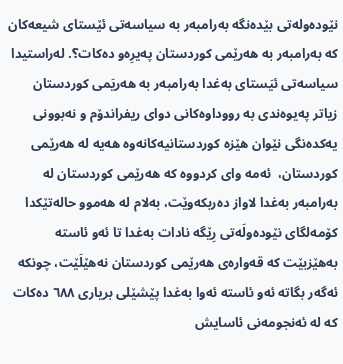نێوده‌وله‌تی بێده‌نگه به‌رامبه‌ر به‌ سیاسه‌تی ئێستای شیعه‌كان كه‌ به‌رامبه‌ر به‌ هه‌رێمی كوردستان په‌یرِه‌و ده‌كات‌؟. له‌راستیدا سياسه‌تى ئيَستاى به‌غدا به‌رامبه‌ر به‌ هه‌ريَمى كوردستان زیاتر په‌یوه‌ندی به‌ رووداوه‌كانی دوای ریفراندۆم و نه‌بوونی یه‌كده‌نگی نێوان هێزه‌ كوردستانیه‌كانه‌وه‌ هه‌یه‌ له‌ هه‌رێمی كوردستان،  ئه‌مه‌ وای كردووه‌ كه‌ هه‌رێمی كوردستان له‌ به‌رامبه‌ر به‌غدا لاواز ده‌ربكه‌وێت، به‌لام له‌ هه‌موو حاله‌تێكدا كۆمه‌لگای نێوده‌ولَه‌تی رِێگه‌ نادات به‌غدا تا ئه‌و ئاسته‌ به‌هێزبێت كه‌ قه‌واره‌ی هه‌رێمی كوردستان نه‌هێلَێت، چونكه‌ ئه‌گه‌ر بگاته‌ ئه‌و ئاسته‌ ئه‌وا به‌غدا پێشێلی بریاری ٦٨٨ ده‌كات كه‌ له‌ ئه‌نجومه‌نی ئاسایش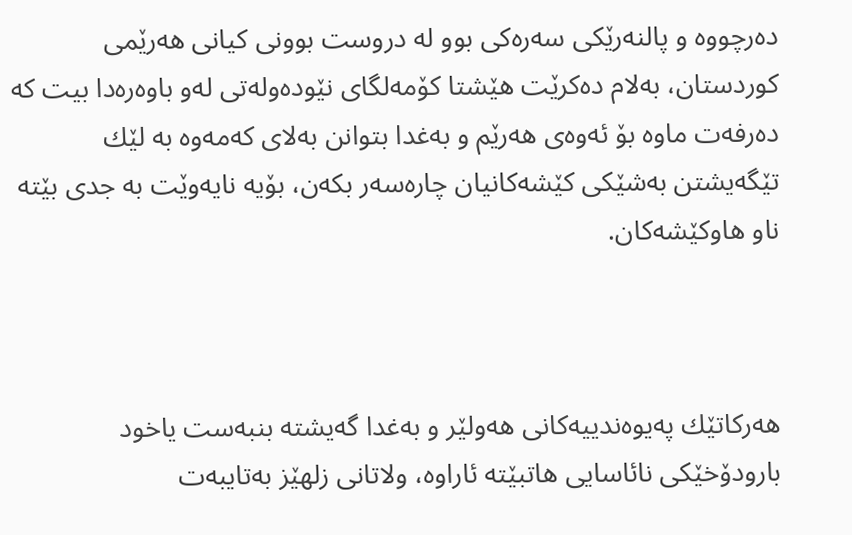ده‌رچووه‌ و پالنه‌رێكی سه‌ره‌كی بوو له‌ دروست بوونی كیانی هه‌رێمی كوردستان، به‌لام ده‌كرێت هێشتا كۆمه‌لگای نێوده‌وله‌تی له‌و باوه‌ره‌دا بيت كه‌ ده‌رفه‌ت ماوه‌ بۆ ئه‌وه‌ی هه‌رێم و به‌غدا بتوانن به‌لای كه‌مه‌وه‌ به‌ لێك تێگه‌یشتن به‌شێكی كێشه‌كانیان چاره‌سه‌ر بكه‌ن، بۆیه‌ نایه‌وێت به‌ جدی بێته‌ ناو هاوكێشه‌كان.



هه‌ركاتێك په‌یوه‌ندییه‌كانی هه‌ولێر و به‌غدا گه‌یشته‌‌ بنبه‌ست یاخود بارودۆخێكی نائاسایی هاتبێته‌ ئاراوه،‌ ولاتانی زلهێز به‌تایبه‌ت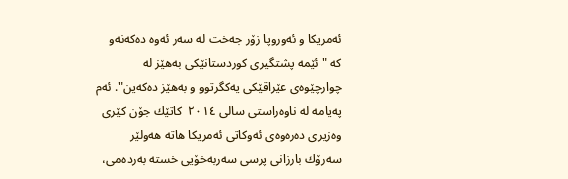ئه‌مریكا و ئه‌وروپا‌ زۆر جه‌خت له‌ سه‌ر ئه‌وه‌ ده‌كه‌نه‌و كه‌ " ئێمه‌ پشتگیری كوردستانێكی به‌هێز له‌ چوارچێوه‌ی عێراقێكی یه‌كگرتوو و به‌هێز ده‌كه‌ین". ئه‌م په‌یامه‌ له‌ ناوه‌راستى سالی ٢٠١٤  كاتێك جۆن كێری وه‌زیری ده‌ره‌وه‌ی ئه‌وكاتی ئه‌مریكا هاته‌ هه‌ولێر سه‌رۆك بارزانی پرسی سه‌ربه‌خۆیی خسته‌ به‌رده‌می،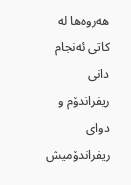هه‌ر‌وه‌ها له‌ كاتی ئه‌نجام دانی ریفراندۆم و دوای ریفراندۆمیش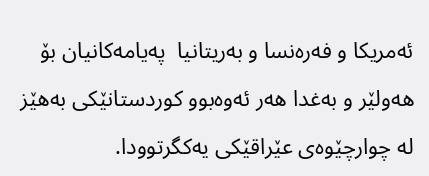ئه‌مریكا و فه‌ره‌نسا و به‌ریتانیا  په‌یامه‌كانیان بۆ هه‌ولێر و به‌غدا هه‌ر ئه‌وه‌بوو كوردستانێكی به‌هێز له‌ چوارچێوه‌ی عێراقێكی یه‌كگرتوودا.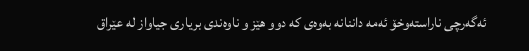ئه‌گه‌رچی ناراسته‌وخۆ ئه‌مه‌ داننانه‌ به‌وه‌ی كه‌ دوو هێز و ناوه‌ندی بریاری جیاواز له‌ عێراق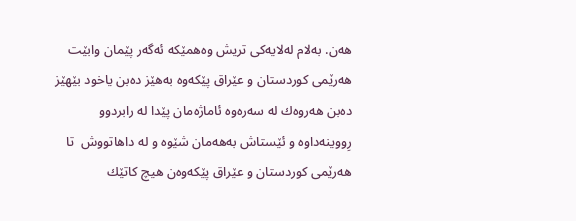هه‌ن. به‌لام له‌لایه‌كی تریش وه‌همێكه‌ ئه‌گه‌ر پێمان وابێت هه‌رێمی كوردستان و عێراق پێكه‌وه‌ به‌هێز ده‌بن یاخود بێهێز ده‌بن هه‌روه‌ك له‌ سه‌ره‌وه‌ ئاماژه‌مان پێدا له‌ رابردوو رِووینه‌داوه‌ و ئێستاش به‌هه‌مان شێوه‌ و له‌ داهاتووش  تا هه‌رێمی كوردستان و عێراق پێكه‌وه‌ن هیچ كاتێك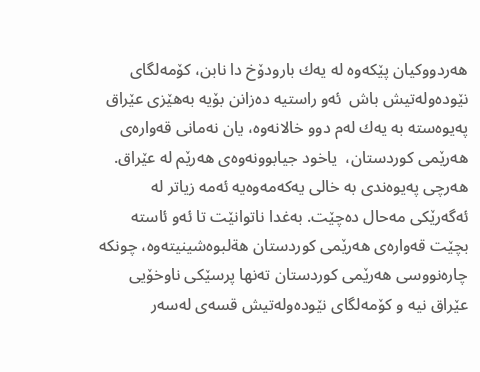هه‌ردووكیان پێكه‌وه‌ له‌ یه‌ك بارودۆخ دا نابن، كۆمه‌لگای نێوده‌وله‌تیش باش  ئه‌و راستیه‌ ده‌زانن بۆیه‌ به‌هێزی عێراق په‌یوه‌سته‌ به‌ يه‌ك له‌م دوو خالانه‌وه‌، يان نه‌مانی قه‌واره‌ی هه‌رێمی كوردستان،  ياخود جیابوونه‌وه‌ی هه‌رێم له‌ عێراق. هه‌رچی په‌یوه‌ندی به‌ خالی یه‌كه‌مه‌وه‌یه‌ ئه‌مه‌ زیاتر له‌ ئه‌گه‌رێكی مه‌حال ده‌چێت. به‌غدا ناتوانێت تا ئه‌و ئاسته‌ بچێت قه‌واره‌ی هه‌رێمی كوردستان هةلبوه‌شينيته‌وه‌، چونكه‌ چاره‌نووسی هه‌رێمی كوردستان ته‌نها پرسێكی ناوخۆیی عێراق نیه‌ و كۆمه‌لگای نێوده‌وله‌تیش قسه‌ی له‌سه‌ر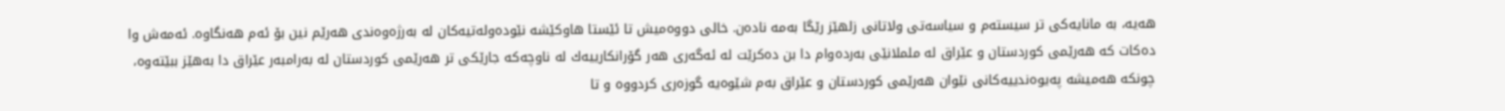هه‌یه‌، به‌ مانایه‌كی تر سیسته‌م و سیاسه‌تی ولاتانی زلهێز رێگا به‌مه‌ ناده‌ن. خالی دووه‌میش تا ئێستا هاوكێشه‌ نێوده‌وله‌تیه‌كان له‌ به‌رژه‌وه‌ندی هه‌رێم نین بۆ ئه‌م هه‌نگاوه‌. ئه‌مه‌ش وا ده‌كات كه‌ هه‌رێمی كوردستان و عێراق له‌ ململانێی به‌رده‌وام دا بن ده‌كرێت له‌ ئه‌گه‌ری هه‌ر گۆرانكارییه‌ك له‌ ناوچه‌كه‌ جارێكی تر هه‌رێمی كوردستان له‌ به‌رامبه‌ر عێراق دا به‌هێز ببێته‌وه‌، چونكه‌ هه‌میشه‌ په‌یوه‌ندییه‌كانی نێوان هه‌رێمی كوردستان و عێراق به‌م شێوه‌یه‌ گوزه‌ری كردووه‌ و تا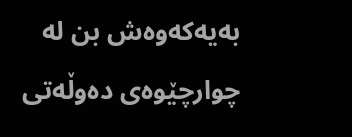به‌یه‌كه‌وه‌ش بن له‌ چوارچێوه‌ی ده‌وڵه‌تی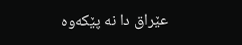عێراق دا نه‌ پێكه‌وه‌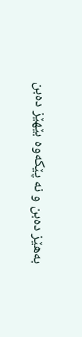به‌هێز ده‌بن و نه پێكه‌وه‌ بێهێز ده‌بن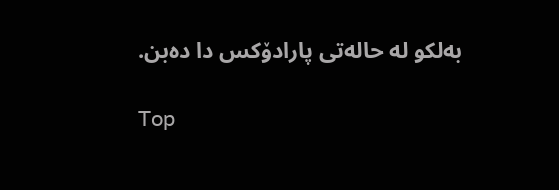به‌لكو له‌ حاله‌تی پارادۆكس دا ده‌بن.

Top